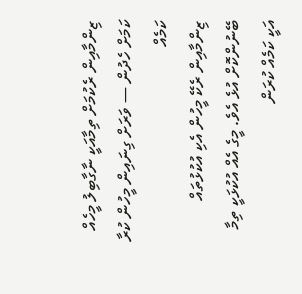ޒިންމާއިން ރެކުމަށް ތިމާއަކީ ނާގާބިލު މީހެއް ކަމަށް ހެދުން — ވަރަށް ގިނައިން މީހުން ކުރާ ކަމެއް
ޒިންމާއިން ރެކޭ މީހުން އެކި އުކުޅުތައް ބޭނުންކޮށް އުޅެ އެވެ. މީގެ އެއް އުކުޅަކީ ތިމާ އަކީ ކަމެއް ކުރަން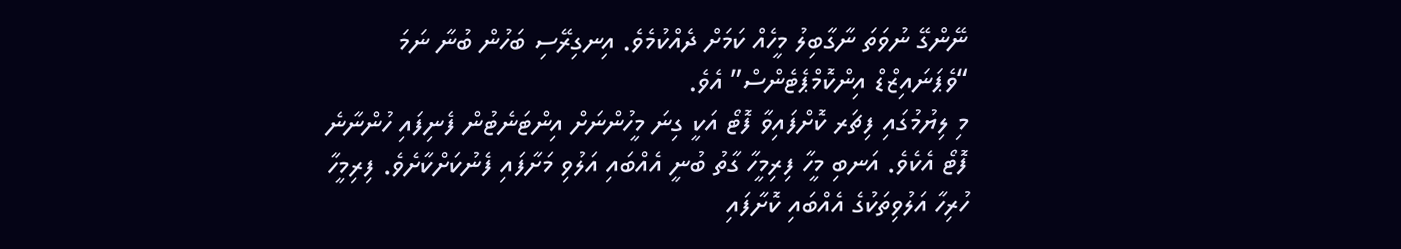ނޭންގޭ ނުވަތަ ނާގާބިލު މީހެއް ކަމަށް ދެއްކުމެވެ. އިނގިރޭސި ބަހުން ބުނާ ނަމަ “ވެޕަނައިޒްޑް އިންކޮމްޕެޓެންސް” އެވެ.
މި ލިޔުމުގައި ފިޗަރ ކޮށްފައިވާ ފޮޓޯ އަކީ ގިނަ މީހުންނަށް އިންޓަނެޓުން ފެނިފައި ހުންނާނެ ފޮޓޯ އެކެވެ. އަނބި މީހާ ފިރިމީހާ ގާތު ބުނީ އެއްބައި އަލުވި މަށާފައި ފެނުކަށްކާށެވެ. ފިރިމީހާ ހުރިހާ އަލުވިތަކުގެ އެއްބައި ކޮށާފައި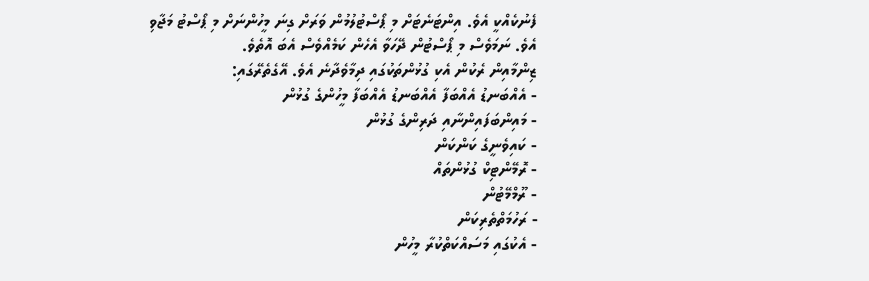ފެނުކެއްކީ އެވެ. އިންޓަނެޓަށް މި ޕޯސްޓުލުމުން ވަރަށް ގިނަ މީހުންނަށް މި ޕޯސްޓު މަޖާވި އެވެ. ނަމަވެސް މި ޕޯސްޓުން ދޭހަވާ އެހެން ކަމެއްވެސް އެބަ އޮތެވެ.
ޒިންމާއިން ރެކުން އެކި ގުޅުންތަކުގައި ދިމާވެދާނެ އެވެ. އޭގެތެރޭގައި:
- އެއްބަނޑު އެއްބަފާ އެއްބަނޑު އެއްބަފާ މީހުންގެ ގުޅުން
- މައިންބަފައިންނާއި ދަރިންގެ ގުޅުން
- ކައިވެނީގެ ކަންކަން
- ރޮމޭންޓިކް ގުޅުންތައް
- ރޫމްމޭޓުން
- ރަހުމަތްތެރިކަން
- އެކުގައި މަސައްކަތްކުރާ މީހުން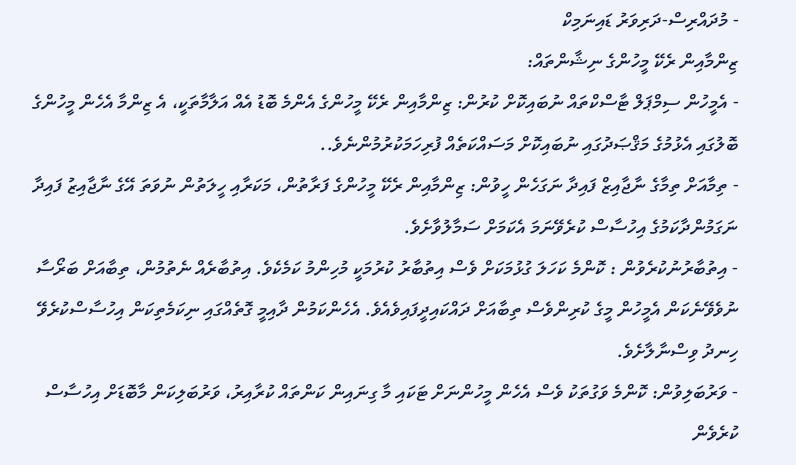- މުދައްރިސް-ދަރިވަރު ޑައިނަމިކް
ޒިންމާއިން ރެކޭ މީހުންގެ ނިޝާންތައް:
- އެމީހުން ސިމްޕަލް ޓާސްކްތައް ނުބައިކޮށް ކުރުން: ޒިންމާއިން ރެކޭ މީހުންގެ އެންމެ ބޮޑު އެއް އަލާމާތަކީ، އެ ޒިންމާ އެހެން މީހުންގެ ބޮލުގައި އެޅުމުގެ މަޤްޞަދުގައި ނުބައިކޮށް މަސައްކަތެއް ފުރިހަމަކުރުމުންނެވެ..
- ތިމާއަށް ތިމާގެ ނާޖާއިޒް ފައިދާ ނަގަހެން ހީވުން: ޒިންމާއިން ރެކޭ މީހުންގެ ފަރާތުން، މަކަރާއި ހީލަތުން ނުވަތަ އޭގެ ނާޖާއިޒު ފައިދާ ނަގަމުންދާކަމުގެ އިހުސާސް ކުރެވޭނަމަ އެކަމަށް ސަމާލުވާށެވެ.
- އިތުބާރުނުކުރެވުން : ކޮންމެ ކަހަލަ ގުޅުމަކަށް ވެސް އިތުބާރު ކުރުމަކީ މުހިންމު ކަމެކެވެ. އިތުބާރެއް ނެތުމުން، ތިބާއަށް ބަރޯސާ ނުވެވޭނެކަން އެމީހުން މީގެ ކުރިންވެސް ތިބާއަށް ދައްކައިދީފައިވެއެވެ. އެހެންކަމުން ދާއިމީ ގޮތެއްގައި ނިކަމެތިކަން އިހުސާސްކުރެވޭ ހިނދު ވިސްނާލާށެވެ.
- ވަރުބަލިވުން: ކޮންމެ ވަގުތަކު ވެސް އެހެން މީހުންނަށް ޓަކައި މާ ގިނައިން ކަންތައް ކުރާއިރު، ވަރުބަލިކަން މާބޮޑަށް އިހުސާސް ކުރެވެން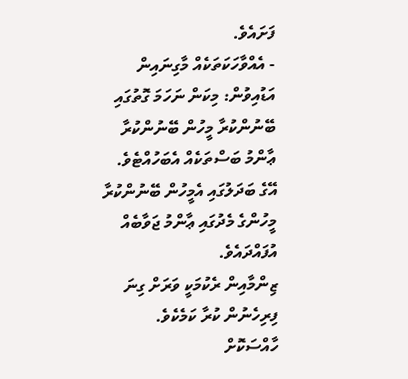ފަށައެވެ.
- އެއްވާހަކަތަކެއް މާގިނައިން އަޑުއިވުން: މިކަން ނަހަމަ ގޮތުގައި ބޭނުންކުރާ މީހުން ބޭނުންކުރާ ޢާންމު ބަސްތަކެއް އެބަހުއްޓެވެ. އޭގެ ބަދަލުގައި އެމީހުން ބޭނުންކުރާ މީހުންގެ މެދުގައި ޢާންމު ޖަވާބެއް އުފައްދައެވެ.
ޒިންމާއިން ރެކުމަކީ ވަރަށް ގިނަ ފިރިހެނުން ކުރާ ކަމެކެވެ. ހާއްސަކޮށް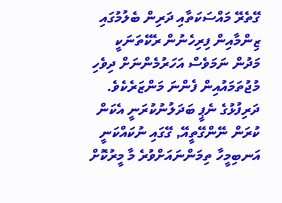ގޭތެރޭ މައްސަކަތާއި ދަރިން ބެލުމުގައި ޒިންމާއިން ފިރިހެނުން ރެކޭތަނަކީ މަދުން ނަމަވެސް އަހަރުމެންނަށް ދިވެހި މުޖުތަމައުއިން ފެންނަ މަންޒަރެކެވެ.
ދަރިފުޅުގެ ނެޕީ ބަދަލުނުކުރަނީ އެކަން ކުރަން ނޭންގޭތީއޭ, ގޭގައި ނުކައްކަނީ އަނބިމީހާ ތިމަންނައަށްވުރެ މާ މީރުކޮށް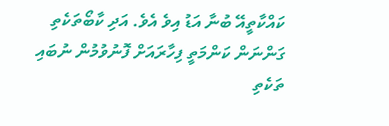ކައްކާތީއޭ ބުނާ އަޑު އިވެ އެވެ. އަދި ކާބޯތަކެތި ގަންނަން ކަންމަތީ ފިހާރައަށް ފޮނުވުމުން ނުބައި ތަކެތި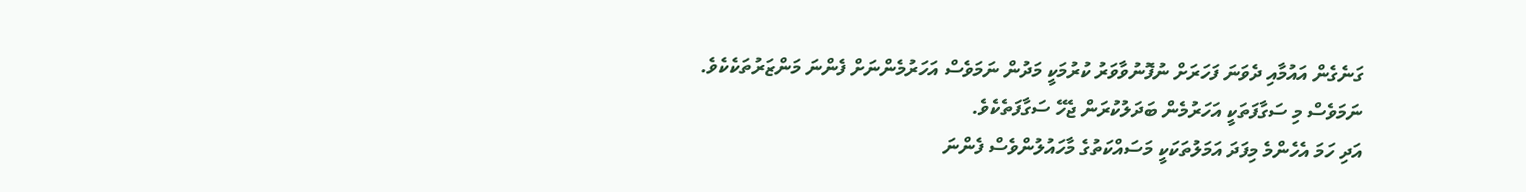ގަނެގެން އައުމާއި ދެވަނަ ފަހަރަށް ނުފޮނުވާވަރު ކުރުމަކީ މަދުން ނަމަވެސް އަހަރުމެންނަށް ފެންނަ މަންޒަރުތަކެކެވެ.
ނަމަވެސް މި ސަގާފަތަކީ އަހަރުމެން ބަދަލުކުރަން ޖެހޭ ސަގާފަތެކެވެ.
އަދި ހަމަ އެހެންމެ މިފަދަ އަމަލުތަކަކީ މަސައްކަތުގެ މާހައުލުންވެސް ފެންނަ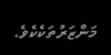މަންޒަރުތަކެކެވެ.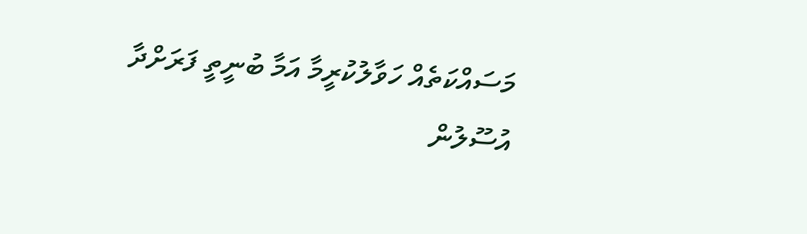މަސައްކަތެއް ހަވާލުކުރީމާ އަމާ ބުނީތީ ފަރަށްދާ އުސޫލުން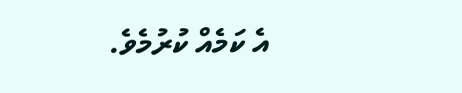އެ ކަމެއް ކުރުމެވެ.